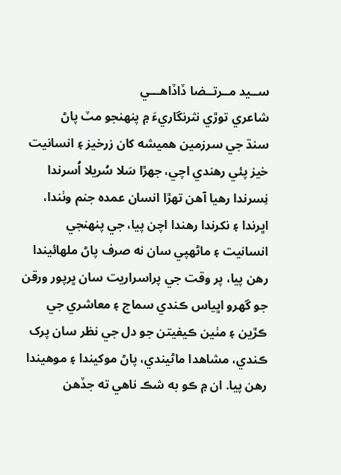ســيد مــرتــضا ڏاڏاھـــي
شاعري توڙي نثرنگاريءَ ۾ پنهنجو مٽ پاڻ
سنڌ جي سرزمين هميشه کان زرخيز ۽ انسانيت خيز پئي رهندي اچي، جھڙا سَلا سُريلا اُسرندا نِسرندا رهيا آھن تهڙا انسان عمده جنم وٺندا، اڀرندا ۽ نکرندا رهندا اچن پيا، جي پنهنجي انسانيت ۽ ماڻھپي سان نه صرف پاڻ ملهائيندا رهن پيا، پر وقت جي پراسراريت سان ڀرپور ورقن جو گھرو اڀياس ڪندي سماج ۽ معاشري جي ڪڙين ۽ مٺين ڪيفيتن جو دل جي نظر سان پرک ڪندي، مشاھدا ماڻيندي، پاڻ موکيندا ۽ موهيندا رهن پيا. ان ۾ ڪو به شڪ ناھي ته جڏھن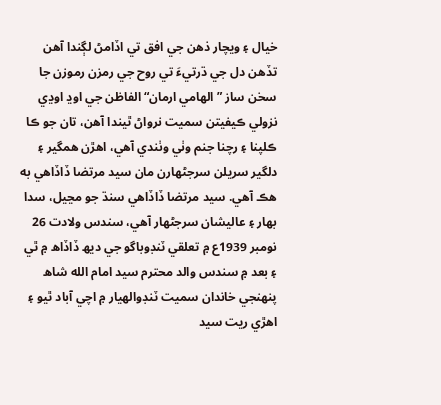خيال ۽ ويچار ذھن جي افق تي اڏامڻ لڳندا آھن تڏھن دل جي ڌرتيءَ تي روح جي رمزن رموزن جا سخن ساز ”الھامي ارمان“ الفاظن جي اوڍ اوڍي نزولي ڪيفيتن سميت نرواڻ ٿيندا آھن، تان جو ڪا ڪلپنا ۽ رچنا جنم وٺي وٺندي آھي، اھڙن ھمگير ۽ دلگير سريلن سرجڻھارن مان سيد مرتضا ڏاڏاھي به ھڪ آھي. سيد مرتضا ڏاڏاهي سنڌ جو مڃيل، سدا بھار ۽ عاليشان سرجڻھار آھي، سندس ولادت 26 نومبر 1939ع ۾ تعلقي ٽنڊوباگو جي ديھ ڏاڏاھ ۾ ٿي ۽ بعد ۾ سندس والد محترم سيد امام الله شاھ پنهنجي خاندان سميت ٽنڊوالهيار ۾ اچي آباد ٿيو ۽ اهڙي ريت سيد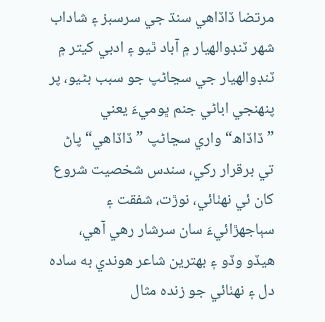مرتضا ڏاڏاھي سنڌ جي سرسبز ۽ شاداب شھر ٽنڊوالھيار ۾ آباد ٿيو ۽ ادبي کيتر ۾ ٽنڊوالھيار جي سڃاڻپ جو سبب بڻيو، پر پنهنجي اباڻي جنم ڀوميءَ يعني ”ڏاڏاھ“ واري سڃاڻپ ”ڏاڏاھي“ پاڻ تي برقرار رکي، سندس شخصيت شروع کان ئي نهٺائي، نوڙت، شفقت ۽ سٻاجھڙائيءَ سان سرشار رھي آھي، هيڏو وڏو ۽ بهترين شاعر هوندي به ساده دل ۽ نهٺائي جو زنده مثال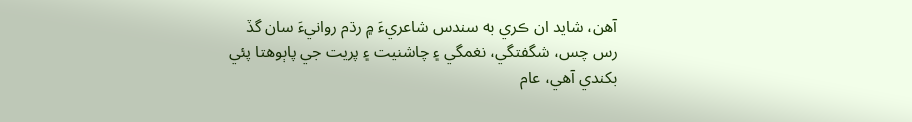آھن، شايد ان ڪري به سندس شاعريءَ ۾ رڌم روانيءَ سان گڏ رس چس، شگفتگي، نغمگي ۽ چاشنيت ۽ پريت جي پاٻوھتا پئي بکندي آھي، عام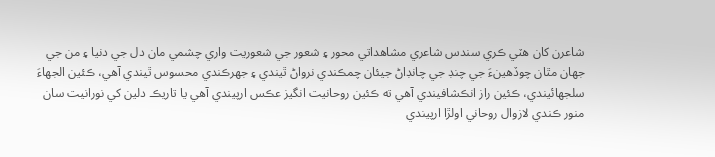شاعرن کان هٽي ڪري سندس شاعري مشاھداتي محور ۽ شعور جي شعوريت واري چشمي مان دل جي دنيا ۽ من جي جھان مٿان چوڏھينءَ جي چنڊ جي چانڊاڻ جيئان چمڪندي نرواڻ ٿيندي ۽ جھرڪندي محسوس ٿيندي آھي، ڪئين الجھاءَ سلجھائيندي، ڪئين راز انڪشافيندي آھي ته ڪئين روحانيت انگيز عڪس ارپيندي آھي يا تاريڪ دلين کي نورانيت سان منور ڪندي لازوال روحاني اولڙا ارپيندي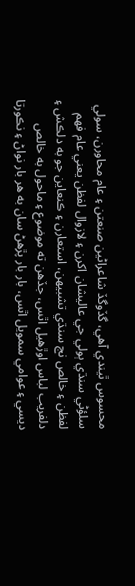محسوس ٿيندي آھي، گڏوگڏ شاعراڻين صنعتن ۽ عام محاورن، سولي سلؤڻي سنڌي ٻولي جي عاليشان اکرن ۽ لازوال لفظن يعني عام فهم لفظن ۽ خالص نج سنڌي تشبيهن، استعارن ۽ ڪنعاين جو به دلڪش ۽ دلفريب لباس اوڙھيل اٿس، جڏهن ته موضوع ۽ ماحول به خالص ديسي ۽ عوامي سمويل اٿس، بار بار پڙھڻ سان به هر بار نواڻ ۽ نڪورتا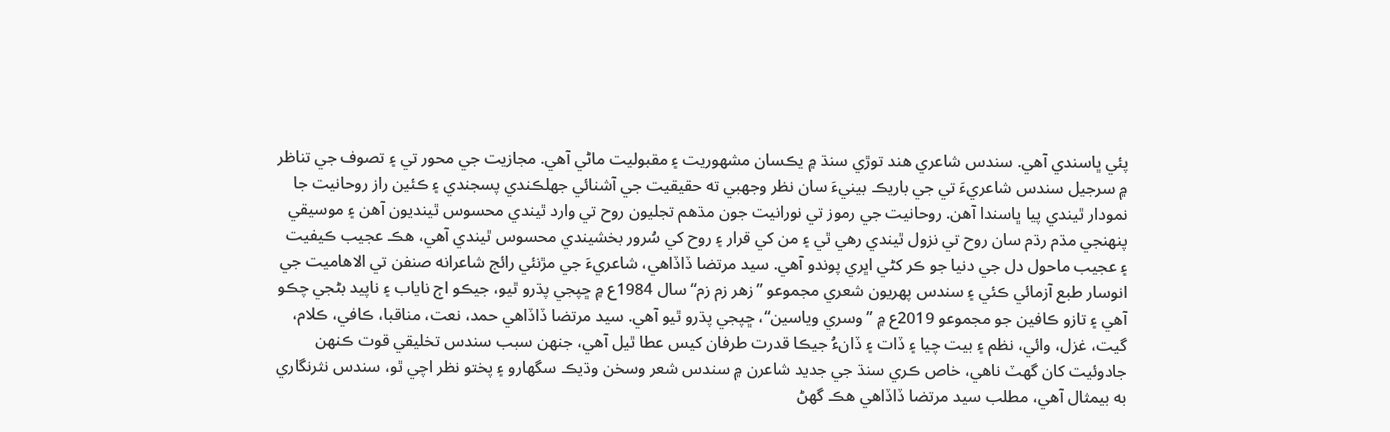پئي ڀاسندي آھي. سندس شاعري ھند توڙي سنڌ ۾ يڪسان مشھوريت ۽ مقبوليت ماڻي آھي. مجازيت جي محور تي ۽ تصوف جي تناظر ۾ سرجيل سندس شاعريءَ تي جي باريڪ بينيءَ سان نظر وجھبي ته حقيقيت جي آشنائي جھلڪندي پسجندي ۽ ڪئين راز روحانيت جا نمودار ٿيندي پيا ڀاسندا آھن. روحانيت جي رموز تي نورانيت جون مڌهم تجليون روح تي وارد ٿيندي محسوس ٿينديون آھن ۽ موسيقي پنهنجي مڌم رڌم سان روح تي نزول ٿيندي رھي ٿي ۽ من کي قرار ۽ روح کي سُرور بخشيندي محسوس ٿيندي آھي، هڪ عجيب ڪيفيت ۽ عجيب ماحول دل جي دنيا جو ڪر کڻي اڀري پوندو آھي. سيد مرتضا ڏاڏاھي، شاعريءَ جي مڙنئي رائج شاعرانه صنفن تي الاھاميت جي انوسار طبع آزمائي ڪئي ۽ سندس پھريون شعري مجموعو ”زھر زم زم“ سال 1984ع ۾ ڇپجي پڌرو ٿيو، جيڪو اڄ ناياب ۽ ناپيد بڻجي چڪو آھي ۽ تازو ڪافين جو مجموعو 2019ع ۾ ”وسري وياسين“، ڇپجي پڌرو ٿيو آھي. سيد مرتضا ڏاڏاھي حمد، نعت، مناقبا، ڪافي، ڪلام، گيت، غزل، وائي، نظم ۽ بيت چيا ۽ ڏات ۽ ڏانءُ جيڪا قدرت طرفان کيس عطا ٿيل آھي، جنهن سبب سندس تخليقي قوت ڪنهن جادوئيت کان گھٽ ناھي، خاص ڪري سنڌ جي جديد شاعرن ۾ سندس شعر وسخن وڌيڪ سگھارو ۽ پختو نظر اچي ٿو، سندس نثرنگاري به بيمثال آھي، مطلب سيد مرتضا ڏاڏاھي ھڪ گھڻ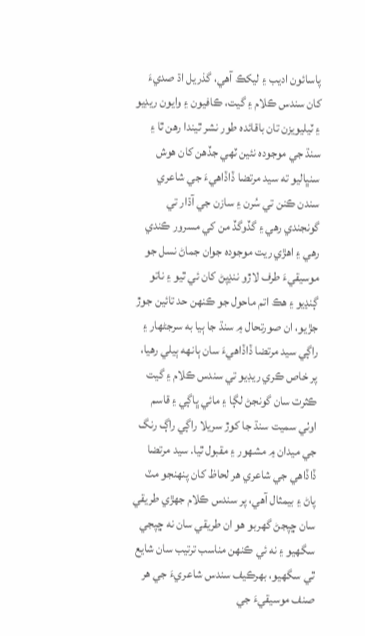پاسائون اديب ۽ ليکڪ آھي، گذريل اڌ صديءَ کان سندس ڪلام ۽ گيت، ڪافيون ۽ وايون ريڊيو ۽ ٽيليويزن تان باقائده طور نشر ٿيندا رھن ٿا ۽ سنڌ جي موجوده نئين ٽھي جڏھن کان ھوش سنڀاليو ته سيد مرتضا ڏاڏاھيءَ جي شاعري سندن ڪنن تي سُرن ۽ سازن جي آڌار تي گونجندي رھي ۽ گڏوگڏ من کي مسرور ڪندي رھي ۽ اھڙي ريت موجوده جوان جماڻ نسل جو موسيقيءَ طرف لاڙو ننڍپڻ کان ئي ٿيو ۽ ناتو ڳنڍيو ۽ ھڪ اتم ماحول جو ڪنهن حد تائين جوڙ جڙيو، ان صورتحال ۾ سنڌ جا ٻيا به سرجڻھار ۽ راڳي سيد مرتضا ڏاڏاھيءَ سان ٻانھه ٻيلي رھيا، پر خاص ڪري ريڊيو تي سندس ڪلام ۽ گيت ڪثرت سان گونجڻ لڳا ۽ مائي ڀاڳي ۽ قاسم اوٺي سميت سنڌ جا کوڙ سريلا راڳي راڳ رنگ جي ميدان ۾ مشھور ۽ مقبول ٿيا. سيد مرتضا ڏاڏاھي جي شاعري ھر لحاظ کان پنهنجو مٽ پاڻ ۽ بيمثال آھي، پر سندس ڪلام جھڙي طريقي سان ڇپجڻ گھربو ھو ان طريقي سان نه ڇپجي سگھيو ۽ نه ئي ڪنهن مناسب ترتيب سان شايع ٿي سگھيو، بھرڪيف سندس شاعريءَ جي ھر صنف موسيقيءَ جي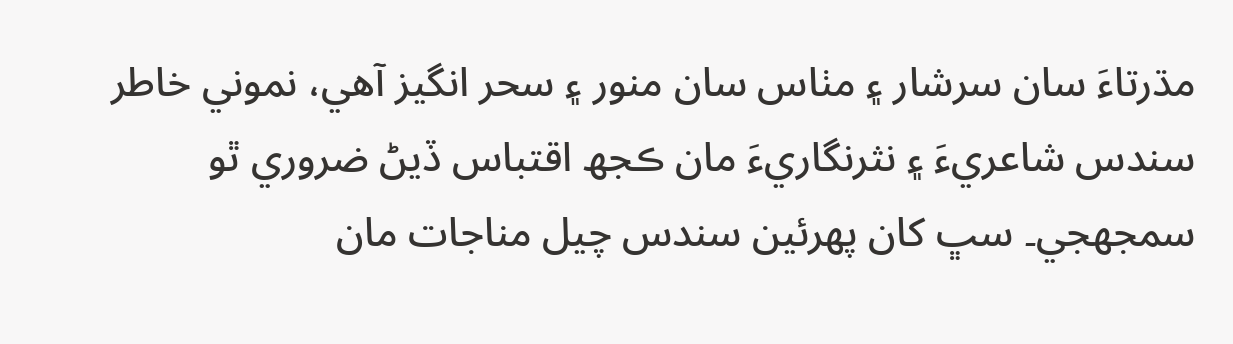مڌرتاءَ سان سرشار ۽ مٺاس سان منور ۽ سحر انگيز آھي، نموني خاطر سندس شاعريءَ ۽ نثرنگاريءَ مان ڪجھ اقتباس ڏيڻ ضروري ٿو سمجھجي۔ سڀ کان پھرئين سندس چيل مناجات مان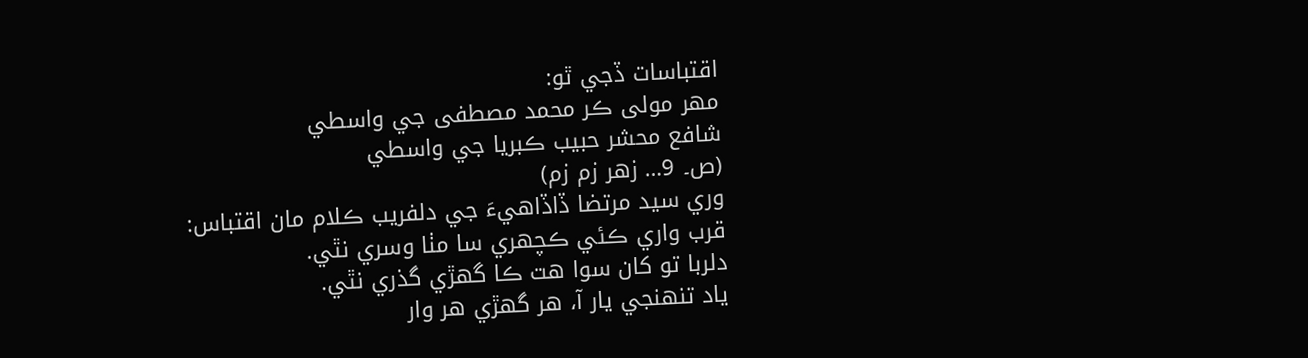اقتباسات ڏجي ٿو:
مھر مولى ڪر محمد مصطفى جي واسطي
شافع محشر حبيب ڪبريا جي واسطي
(ص۔ 9… زھر زم زم)
وري سيد مرتضا ڏاڏاھيءَ جي دلفريب ڪلام مان اقتباس:
قرب واري ڪئي ڪچھري سا مٺا وسري نٿي.
دلربا تو کان سوا ھت ڪا گھڙي گذري نٿي.
ياد تنهنجي يار آ، ھر گھڙي ھر وار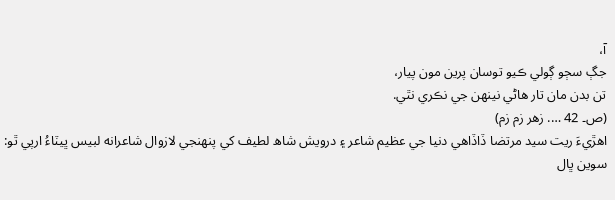آ،
جڳ سڄو ڳولي ڪيو توسان پرين مون پيار،
تن بدن مان تار ھاڻي نينهن جي نڪري نٿي.
(ص۔ 42 …. زھر زم زم)
اھڙيءَ ريت سيد مرتضا ڏاڏاھي دنيا جي عظيم شاعر ۽ درويش شاھ لطيف کي پنهنجي لازوال شاعرانه لبيس ڀيٽاءُ ارپي ٿو:
سوين ڀال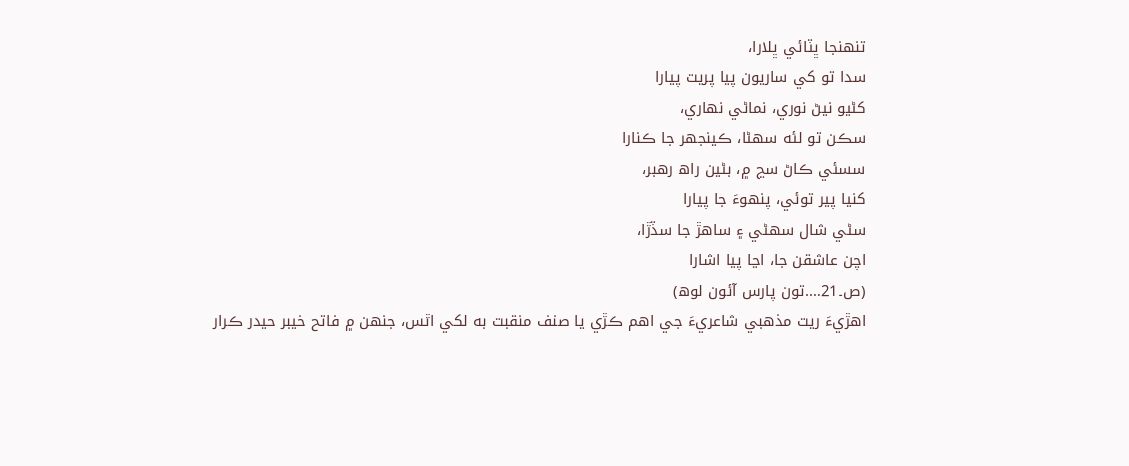تنهنجا ڀٽائي ڀلارا،
سدا تو کي ساريون پيا پريت پيارا
کڻيو نيڻ نوري، نماڻي نھاري،
سڪن تو لئه سھڻا، ڪينجھر جا ڪنارا
سسئي ڪاڻ سڃ ۾، بڻين راھ رھبر،
کنيا پير توئي، پنھوءَ جا پيارا
سڻي شال سھڻي ۽ ساھڙ جا سڏڙا،
اچن عاشقن جا، اڃا پيا اشارا
(ص۔21….تون پارس آئون لوھ)
اھڙيءَ ريت مذھبي شاعريءَ جي اھم ڪڙي يا صنف منقبت به لکي اٿس، جنهن ۾ فاتح خيبر حيدر ڪرار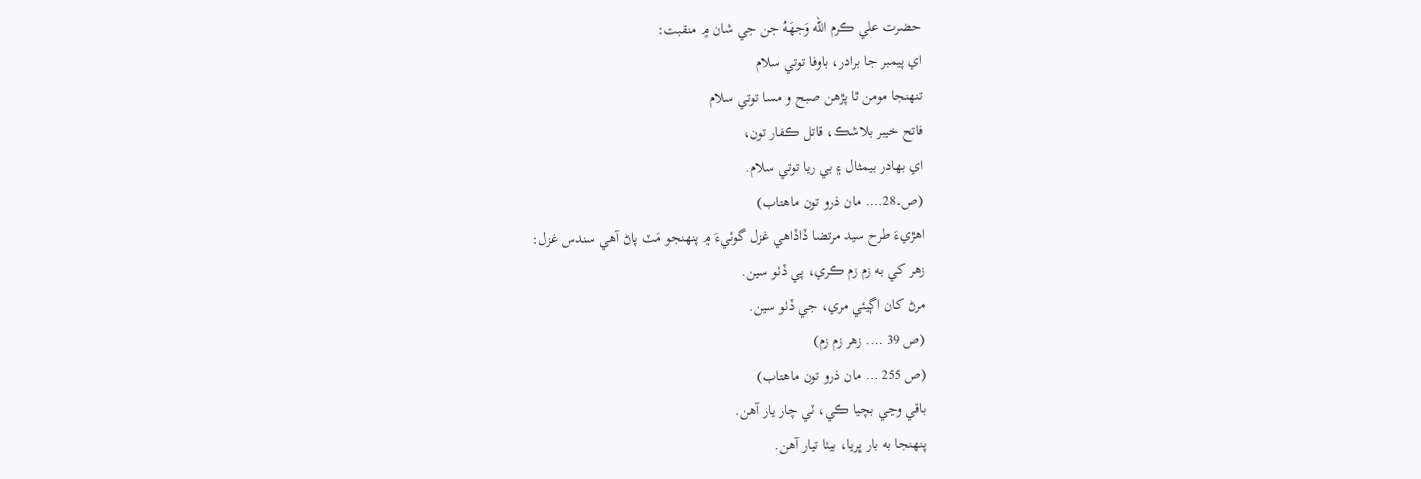حضرت علي ڪرم الله وَجھَهُ جن جي شان ۾ منقبت:
اي پيمبر جا برادر، باوفا توتي سلام
تنهنجا مومن ٿا پڙھن صبح و مسا توتي سلام
فاتح خيبر بلاشڪ، قاتل ڪفار تون،
اي بھادر بيمثال ۽ بي ريا توتي سلام.
(ص۔28…. مان ذرو تون ماھتاب)
اھڙيءَ طرح سيد مرتضا ڏاڏاھي غزل گوئيءَ ۾ پنهنجو مَٽ پاڻ آھي سندس غزل:
زھر کي به زم زم ڪري، پي ڏٺو سين.
مرڻ کان اڳيئي مري، جي ڏٺو سين.
(ص 39 …. زھر زم زم)
(ص 255 … مان ذرو تون ماھتاب)
باقي وڃي بچيا ڪي، ٽي چار يار آھن.
پنهنجا به بار ڀريا، بيٺا تيار آھن.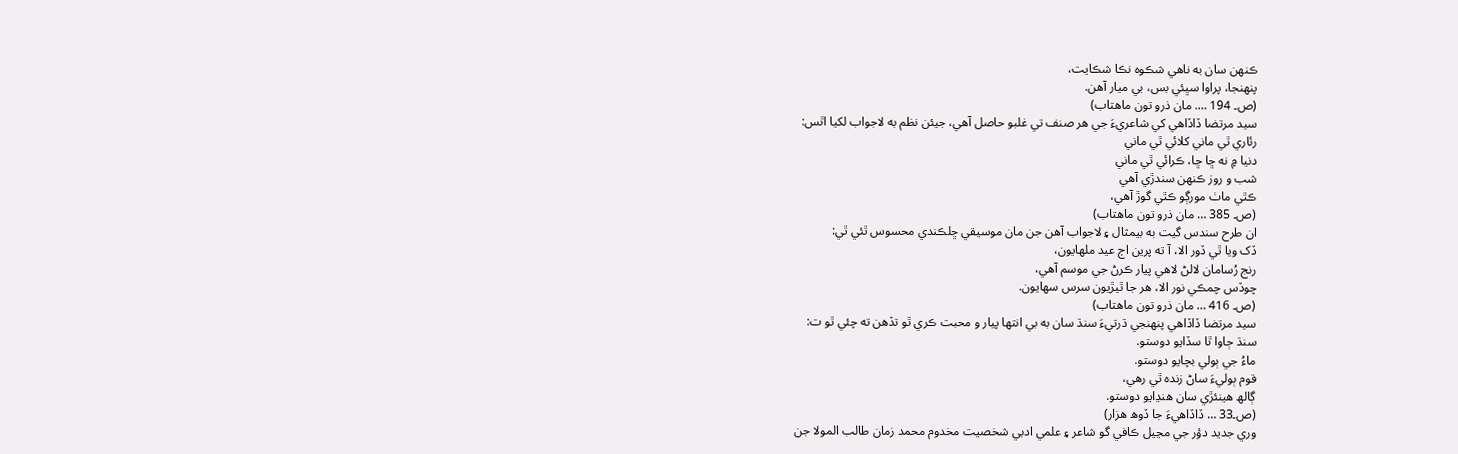ڪنهن سان به ناھي شڪوه نڪا شڪايت،
پنهنجا، پراوا سڀئي بس، بي ميار آھن.
(ص۔ 194 …. مان ذرو تون ماھتاب)
سيد مرتضا ڏاڏاھي کي شاعريءَ جي ھر صنف تي غلبو حاصل آھي، جيئن نظم به لاجواب لکيا اٿس:
رئاري ٿي ماني کلائي ٿي ماني
دنيا ۾ نه ڇا ڇا، ڪرائي ٿي ماني
شب و روز ڪنهن سندڙي آھي
ڪٿي ماٺ مورڳو ڪٿي گوڙ آھي،
(ص۔ 385 … مان ذرو تون ماھتاب)
ان طرح سندس گيت به بيمثال ۽ لاجواب آھن جن مان موسيقي ڇلڪندي محسوس ٿئي ٿي:
ڏک ويا ٿي ڏور الا، آ ته پرين اڄ عيد ملھايون،
رنج رُسامان لالڻ لاھي پيار ڪرڻ جي موسم آھي،
چوڏس چمڪي نور الا، ھر جا ٿيڙيون سرس سھايون.
(ص۔ 416 … مان ذرو تون ماھتاب)
سيد مرتضا ڏاڏاھي پنهنجي ڌرتيءَ سنڌ سان به بي انتھا پيار و محبت ڪري ٿو تڏھن ته چئي ٿو ت:
سنڌ ڄاوا ٿا سڏايو دوستو.
ماءُ جي ٻولي بچايو دوستو.
قوم ٻوليءَ ساڻ زنده ٿي رھي،
ڳالھ ھينئڙي سان ھنڍايو دوستو.
(ص۔33 … ڏاڏاھيءَ جا ڏوھ ھزار)
وري جديد دؤر جي مڃيل ڪافي گو شاعر ۽ علمي ادبي شخصيت مخدوم محمد زمان طالب المولا جن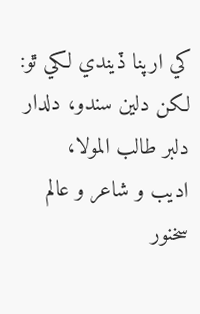کي ارپنا ڏيندي لکي ٿو:
لکن دلين سندو، دلدار دلبر طالب المولا،
اديب و شاعر و عالم سخنور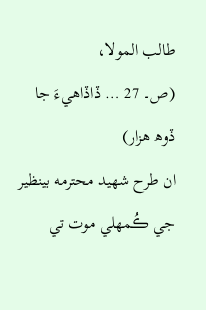طالب المولا،
(ص۔ 27 … ڏاڏاھيءَ جا ڏوھ ھزار)
ان طرح شھيد محترمه بينظير جي ڪُمھلي موت تي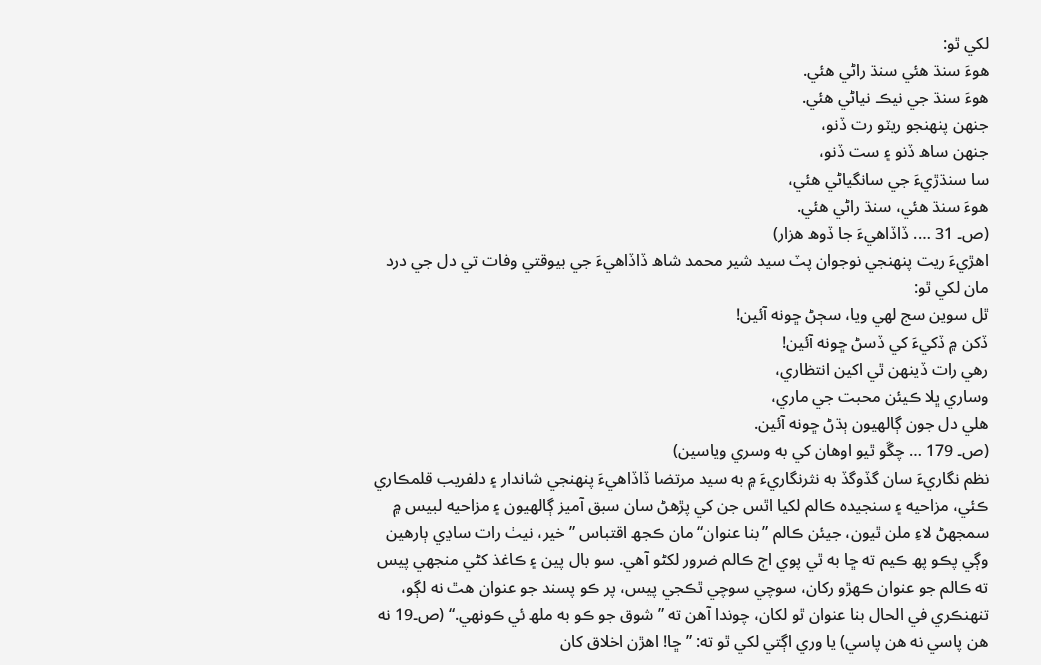لکي ٿو:
ھوءَ سنڌ ھئي سنڌ راڻي ھئي.
ھوءَ سنڌ جي نيڪ نياڻي ھئي.
جنهن پنهنجو ريٽو رت ڏنو،
جنهن ساھ ڏنو ۽ ست ڏنو،
سا سنڌڙيءَ جي سانگياڻي ھئي،
ھوءَ سنڌ ھئي، سنڌ راڻي ھئي.
(ص۔ 31 …. ڏاڏاھيءَ جا ڏوھ ھزار)
اھڙيءَ ريت پنهنجي نوجوان پٽ سيد شير محمد شاھ ڏاڏاھيءَ جي بيوقتي وفات تي دل جي درد مان لکي ٿو:
ٿل سوين سج لھي ويا، سڄڻ ڇونه آئين!
ڏکن ۾ ڏکيءَ کي ڏسڻ ڇونه آئين!
رھي رات ڏينهن ٿي اکين انتظاري،
وساري ڀلا ڪيئن محبت جي ماري،
ھلي دل جون ڳالھيون ٻڌڻ ڇونه آئين.
(ص۔ 179 … چڱو ٿيو اوھان کي به وسري وياسين)
نظم نگاريءَ سان گڏوگڏ به نثرنگاريءَ ۾ به سيد مرتضا ڏاڏاھيءَ پنهنجي شاندار ۽ دلفريب قلمڪاري ڪئي، مزاحيه ۽ سنجيده ڪالم لکيا اٿس جن کي پڙھڻ سان سبق آميز ڳالھيون ۽ مزاحيه لبيس ۾ سمجھڻ لاءِ ملن ٿيون، جيئن ڪالم ”بنا عنوان“ مان ڪجھ اقتباس ”خير، نيٺ رات ساڍي ٻارھين وڳي پڪو پھ ڪيم ته ڇا به ٿي پوي اڄ ڪالم ضرور لکڻو آھي. سو بال پين ۽ ڪاغذ کڻي منجھي پيس ته ڪالم جو عنوان ڪھڙو رکان، سوچي سوچي ٿڪجي پيس، پر ڪو پسند جو عنوان ھٿ نه لڳو، تنهنڪري في الحال بنا عنوان ٿو لکان، چوندا آھن ته ”شوق جو ڪو به ملھ ئي ڪونھي.“ (ص۔19 نه ھن پاسي نه ھن پاسي) يا وري اڳتي لکي ٿو ته: ”ڇا! اھڙن اخلاق کان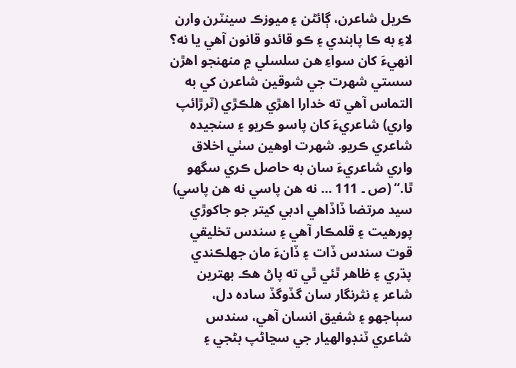ڪريل شاعرن، ڳائڻن ۽ ميوزڪ سينٽرن وارن لاءِ به ڪا پابندي ۽ ڪو قائدو قانون آھي يا نه؟ انهيءَ کان سواءِ ھن سلسلي ۾ منهنجو اھڙن سستي شھرت جي شوقين شاعرن کي به التماس آھي ته خدارا اھڙي ھلڪڙي (ٽرڙائپ واري) شاعريءَ کان پاسو ڪريو ۽ سنجيده شاعري ڪريو. شھرت اوھين سٺي اخلاق واري شاعريءَ سان به حاصل ڪري سگھو ٿا.“ (ص ۔ 111 … نه ھن پاسي نه ھن پاسي) سيد مرتضا ڏاڏاھي ادبي کيتر جو جاکوڙي پورھيت ۽ قلمڪار آھي ۽ سندس تخليقي قوت سندس ڏات ۽ ڏانءَ مان جھلڪندي پڌري ۽ ظاھر ٿئي ٿي ته پاڻ ھڪ بهترين شاعر ۽ نثرنگار سان گڏوگڏ ساده دل، سٻاجھو ۽ شفيق انسان آھي، سندس شاعري ٽنڊوالھيار جي سڃاڻپ بڻجي ۽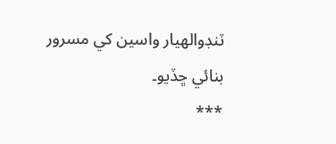ٽنڊوالهيار واسين کي مسرور بنائي ڇڏيو۔
***